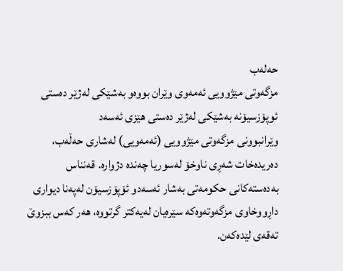حەلەب
مزگەوتی مێژوویی ئەمەوی وێران بووەو بەشێکی لەژێر دەستی ئوپۆزسیۆنە بەشێکی لەژێر دەستی ھێزی ئەسەد
وێرانبوونی مزگەوتی مێژوویی (ئەمەویی) لەشاری حەڵەب، دەریدەخات شەڕی ناوخۆ لەسوریا چەندە دژوارە. قەنناس بەدەستەکانی حکومەتی بەشار ئەسەدو ئۆپۆزسیۆن لەپەنا دیواری داڕووخاوی مزگەوتەوەکە سێرەیان لەیەکتر گرتووە، ھەر کەس ببزوێ تەقەی لێدەکەن.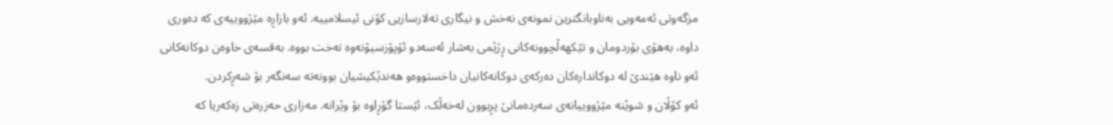مزگەوتی ئەمەویی بەناوبانگترین نمونەی نەخش و نیگاری تەلارسازیی کۆنی ئیسلامییە. ئەو بازاڕە مێژووییەی کە دەوری داوە، بەھۆی بۆردومان و تێکھەڵچوونەکانی ڕژێمی بەشار ئەسەدو ئۆپۆزسیۆنەوە تەخت بووە. بەقسەی خاوەن دوکانەکانی ئەو ناوە ھێندێ لە دوکاندارەکان دەرکەی دوکانەکانیان داخستووەو ھەندێکیشیان بوونەتە سەنگەر بۆ شەڕکردن.
ئەو کۆڵان و شوێنە مێژووییانەی سەردەمانێ پڕبوون لەخەڵک، ئێستا گۆڕاوە بۆ وێرانە. مەزاری حەزرەتی زەکەریا کە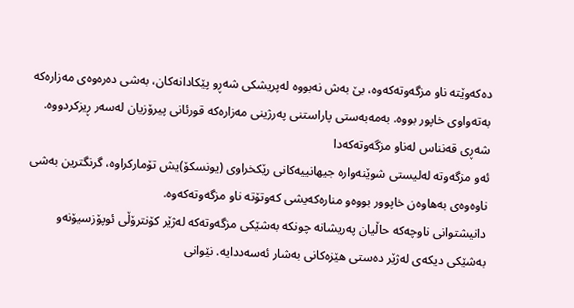دەکەوێتە ناو مزگەوتەکەوە، بێ بەش نەبووە لەپریشکی شەڕو پێکادانەکان، بەشی دەرەوەی مەزارەکە بەتەواوی خاپور بووە. بەمەبەستی پاراستنی پەرژینی مەزارەکە قورئانی پیرۆزیان لەسەر ڕیزکردووە.
شەڕی قەنناس لەناو مزگەوتەکەدا
ئەو مزگەوتە لەلیستی شوێنەوارە جیھانییەکانی رێکخراوی (یونسکۆ)یش تۆمارکراوە، گرنگترین بەشی ناوەوەی بەھاوەن خاپوور بووەو منارەکەیشی کەوتۆتە ناو مزگەوتەکەوە.
دانیشتوانی ناوچەکە حاڵیان پەریشانە چونکە بەشێکی مزگەوتەکە لەژێر کۆنترۆڵی ئوپۆزسیۆنەو بەشێکی دیکەی لەژێر دەستی ھێزەکانی بەشار ئەسەددایە. نێوانی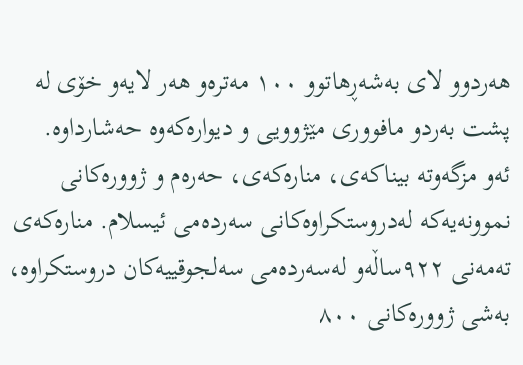ھەردوو لای بەشەڕھاتوو ١٠٠ مەترەو ھەر لایەو خۆی لە پشت بەردو مافووری مێژوویی و دیوارەکەوە حەشارداوە.
ئەو مزگەوتە بیناکەی، منارەکەی، حەرەم و ژوورەکانی نموونەیەکە لەدروستکراوەکانی سەردەمی ئیسلام. منارەکەی تەمەنی ٩٢٢ساڵەو لەسەردەمی سەلجوقییەکان دروستکراوە، بەشی ژوورەکانی ٨٠٠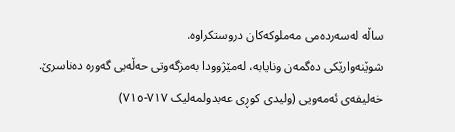ساڵە لەسەردەمی مەملوکەکان دروستکراوە.
شوێنەوارێکی دەگمەن ونایابە، لەمێژوودا بەمزگەوتی حەڵەبی گەورە دەناسرێ. خەلیفەی ئەمەویی (ولیدی کوڕی عەبدولمەلیک ٧١٧-٧١٥)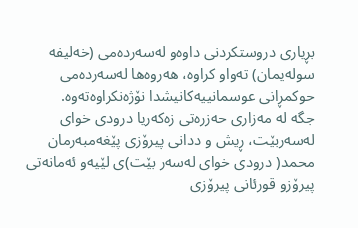بڕیاری دروستکردنی داوەو لەسەردەمی (خەلیفە سولەیمان) تەواو کراوە، ھەروەھا لەسەردەمی حوکمڕانی عوسمانییەکانیشدا نۆژەنکراوەتەوە.
جگە لە مەزاری حەزرەتی زەکەریا درودی خوای لەسەربێت، ڕیش و ددانی پیرۆزی پێغەمبەرمان محمد( درودی خوای لەسەر بێت)ی لێیەو ئەمانەتی پیرۆزو قورئانی پیرۆزی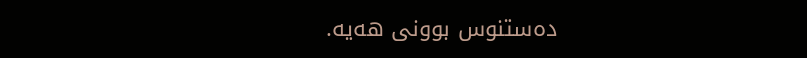دەستنوس بوونی ھەیە.